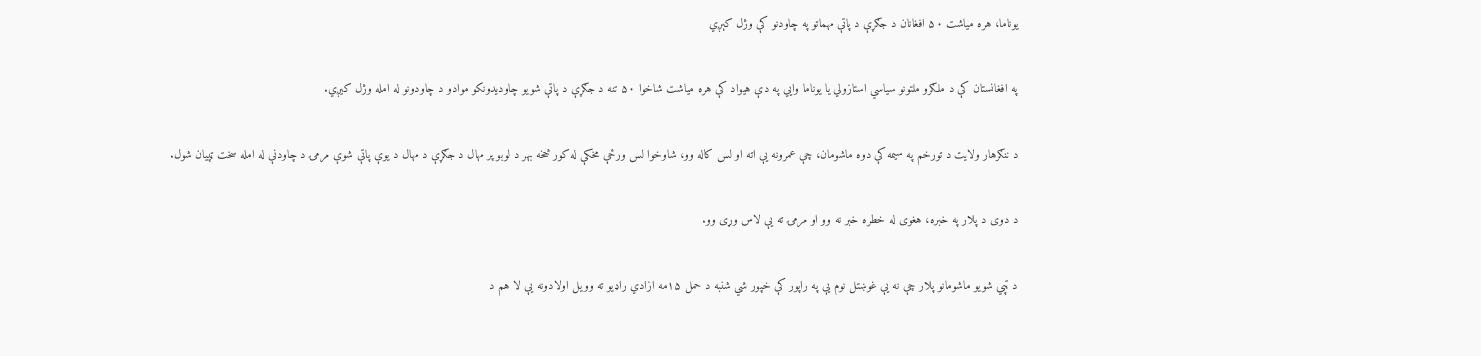یوناما، هره میاشت ۵۰ افغانان د جګړې د پاتې مهماتو په چاودنو کې وژل کېږي

په افغانستان کې د ملګرو ملتونو سیاسي استازولي یا یوناما وايي په دې هیواد کې هره میاشت شاخوا ۵۰ تنه د جګړې د پاتې شویو چاودیدونکو موادو د چاودونو له امله وژل کیږي.

د ننګرهار ولایت د تورخم په سیمه کې دوه ماشومان، چې عمرونه یې اته او لس کاله وو، شاوخوا لس ورځې مخکې له کور څخه بهر د لوبو پر مهال د جګړې د مهال د یوې پاتې شوې مرمۍ د چاودنې له امله سخت ټپیان شول.

د دوی د پلار په خبره، هغوی له خطره خبر نه وو او مرمۍ ته یې لاس وړی وو.

د ټپي شویو ماشومانو پلار چې نه یې غوښتل نوم یې په راپور کې خپور شي شنبه د حمل ۱۵مه ازادي راډيو ته وویل اولادونه یې لا هم د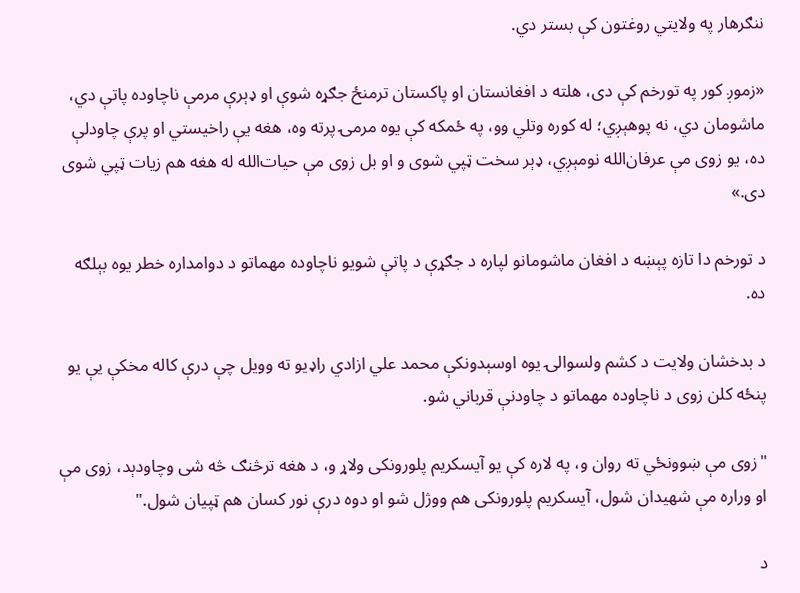ننګرهار په ولایتي روغتون کې بستر دي.

«زموږ کور په تورخم کې دی، هلته د افغانستان او پاکستان ترمنځ جګړه شوې او ډېرې مرمې ناچاوده پاتې دي، ماشومان دي، نه پوهېږي؛ له کوره وتلي وو، په ځمکه کې یوه مرمۍ پرته وه، هغه یې راخیستي او پرې چاودلې ده، یو زوی مې عرفان‌الله نومېږي، ډېر سخت ټپي شوی و او بل زوی مې حیات‌الله له هغه هم زیات ټپي شوی دی.»

د تورخم دا تازه پېښه د افغان ماشومانو لپاره د جګړې د پاتې شویو ناچاوده مهماتو د دوامداره خطر یوه بېلګه ده.

د بدخشان ولایت د کشم ولسوالۍ یوه اوسېدونکې محمد علي ازادي راډيو ته وویل چې درې کاله مخکې یې یو پنځه کلن زوی د ناچاوده مهماتو د چاودنې قرباني شو.

"زوی مې ښوونځي ته روان و، په لاره کې یو آیسکریم پلورونکی ولاړ و، د هغه ترڅنګ څه شی وچاودېد، زوی مې او وراره مې شهیدان شول، آیسکریم پلورونکی هم ووژل شو او دوه درې نور کسان هم ټپیان شول."

د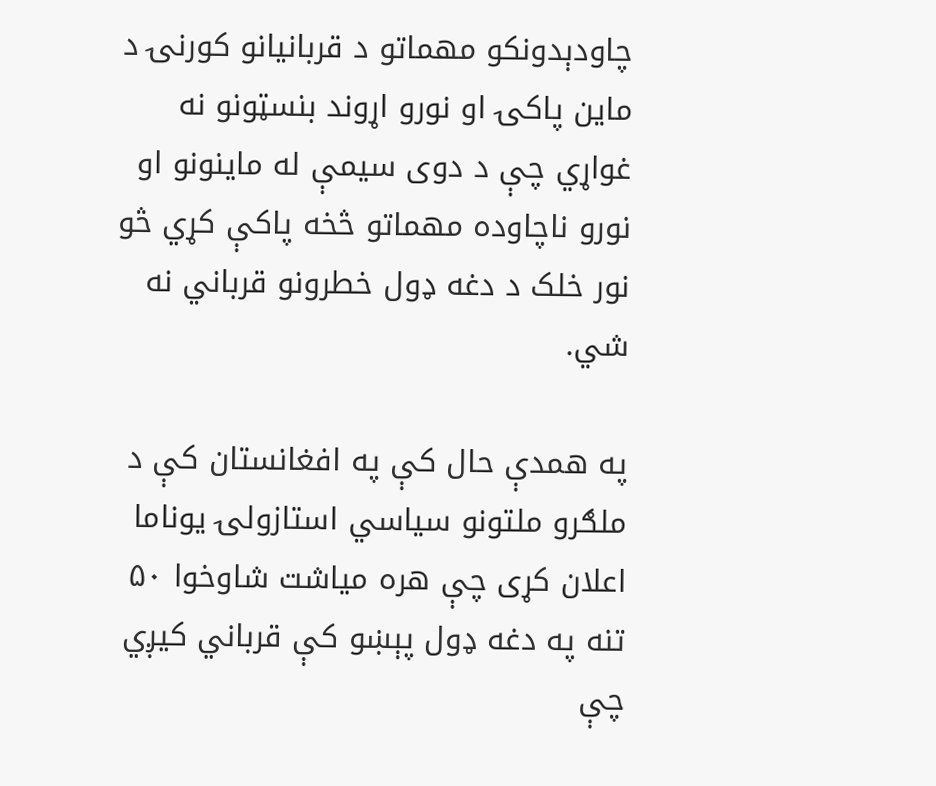چاودېدونکو مهماتو د قربانیانو کورنۍ د ماین پاکۍ او نورو اړوند بنسټونو نه غواړي چې د دوی سیمې له ماینونو او نورو ناچاوده مهماتو څخه پاکې کړي څو نور خلک د دغه ډول خطرونو قرباني نه شي.

په همدې حال کې په افغانستان کې د ملګرو ملتونو سیاسي استازولۍ یوناما اعلان کړی چې هره میاشت شاوخوا ۵۰ تنه په دغه ډول پېښو کې قرباني کیږي چې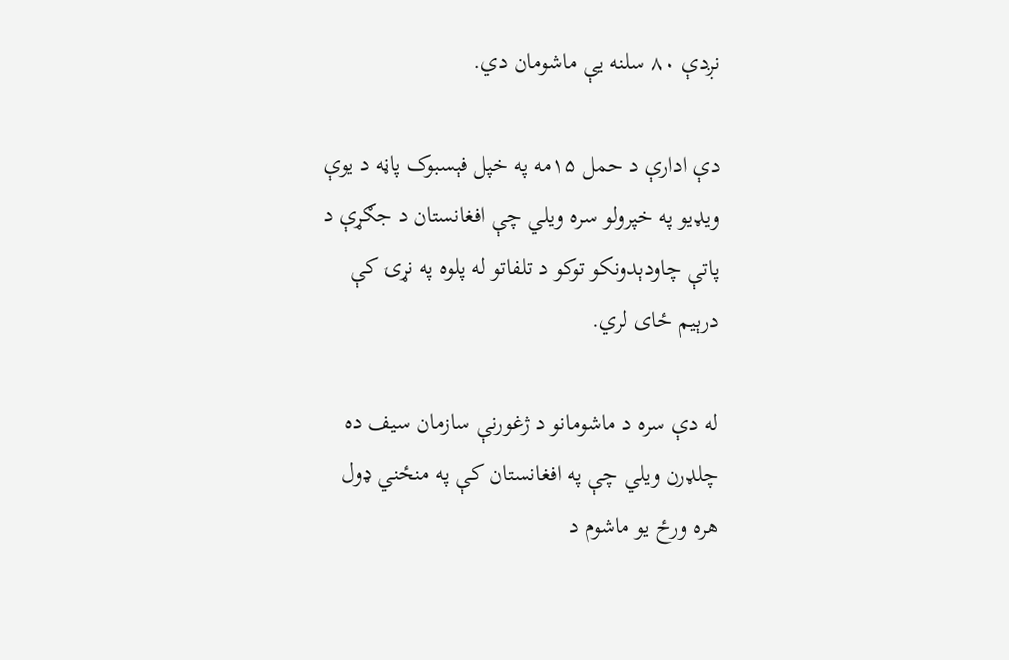نږدې ۸۰ سلنه یې ماشومان دي.

دې ادارې د حمل ۱۵مه په خپل فېسبوک پاڼه د یوې ویډیو په خپرولو سره ویلي چې افغانستان د جګړې د پاتې چاودېدونکو توکو د تلفاتو له پلوه په نړۍ کې درېیم ځای لري.

له دې سره د ماشومانو د ژغورنې سازمان سیف ده چلډرن ویلي چې په افغانستان کې په منځني ډول هره ورځ یو ماشوم د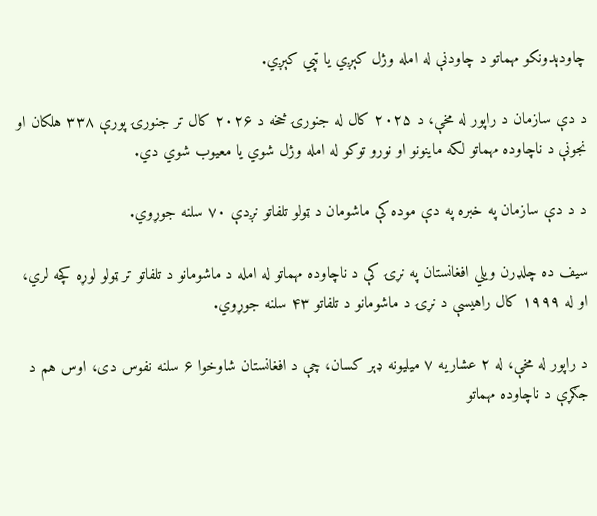چاودېدونکو مهماتو د چاودنې له امله وژل کېږي یا ټپي کېږي.

د دې سازمان د راپور له مخې، د ۲۰۲۵ کال له جنورۍ څخه د ۲۰۲۶ کال تر جنورۍ پورې ۳۳۸ هلکان او نجونې د ناچاوده مهماتو لکه ماینونو او نورو توکو له امله وژل شوي یا معیوب شوي دي.

د د دې سازمان په خبره په دې موده کې ماشومان د ټولو تلفاتو نږدې ۷۰ سلنه جوړوي.

سیف ده چلډرن ویلي افغانستان په نړۍ کې د ناچاوده مهماتو له امله د ماشومانو د تلفاتو تر ټولو لوړه کچه لري، او له ۱۹۹۹ کال راهیسې د نړۍ د ماشومانو د تلفاتو ۴۳ سلنه جوړوي.

د راپور له مخې، له ۲ عشاریه ۷ میلیونه ډېر کسان، چې د افغانستان شاوخوا ۶ سلنه نفوس دی، اوس هم د جګړې د ناچاوده مهماتو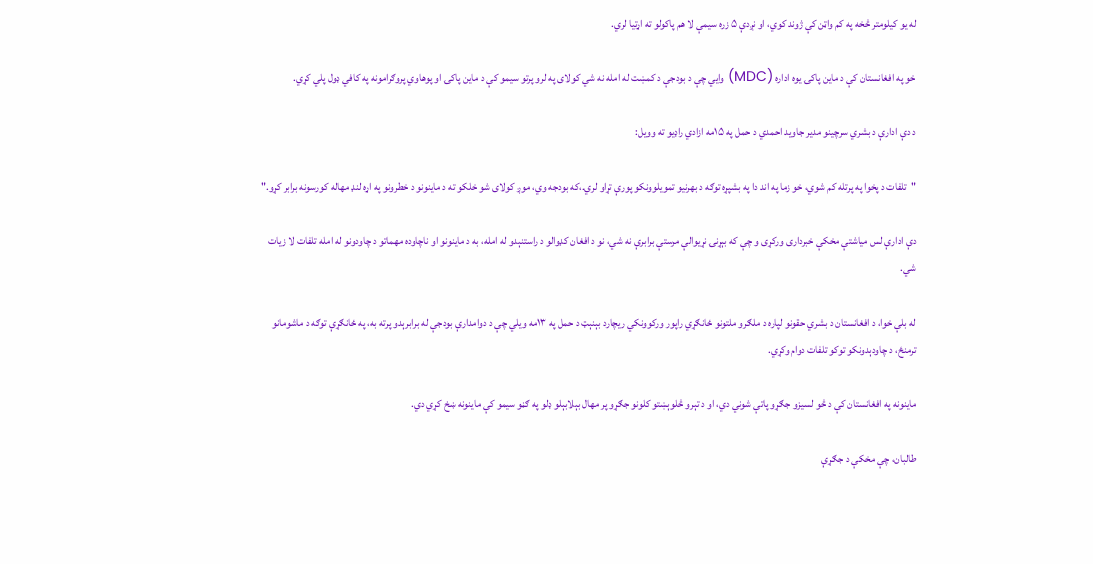له یو کیلومتر څخه په کم واټن کې ژوند کوي، او نږدې ۵ زره سیمې لا هم پاکولو ته اړتیا لري.

خو په افغانستان کې د ماین پاکۍ یوه اداره (MDC) وایي چې د بودجې د کمښت له امله نه شي کولای په لرو پرتو سیمو کې د ماین پاکۍ او پوهاوي پروګرامونه په کافي ډول پلي کړي.

د دې ادارې د بشري سرچینو مدیر جاوید احمدي د حمل په ۱۵مه ازادي راډیو ته وویل:

"تلفات د پخوا په پرتله کم شوي، خو زما په اند دا په بشپړه توګه د بهرنیو تمویلوونکو پورې تړاو لري.،که بودجه وي، موږ کولای شو خلکو ته د ماینونو د خطرونو په اړه لنډ مهاله کورسونه برابر کړو."

دې ادارې لس میاشتې مخکې خبرداری ورکړی و چې که بېړنۍ نړیوالې مرستې برابرې نه شي، نو د افغان کډوالو د راستنېدو له امله، به د ماینونو او ناچاوده مهماتو د چاودونو له امله تلفات لا زیات شي.

له بلې خوا، د افغانستان د بشري حقونو لپاره د ملګرو ملتونو ځانګړي راپور ورکوونکي ریچارد بېنېټ د حمل په ۱۳مه ویلي چې د دوامدارې بودجې له برابرېدو پرته به، په ځانګړې توګه د ماشومانو ترمنځ، د چاودېدونکو توکو تلفات دوام وکړي.

ماینونه په افغانستان کې د څو لسیزو جګړو پاتې شوني دي، او د تېرو څلوېښتو کلونو جګړو پر مهال بېلابېلو ډلو په ګڼو سیمو کې ماینونه ښخ کړي دي.

طالبان، چې مخکې د جګړې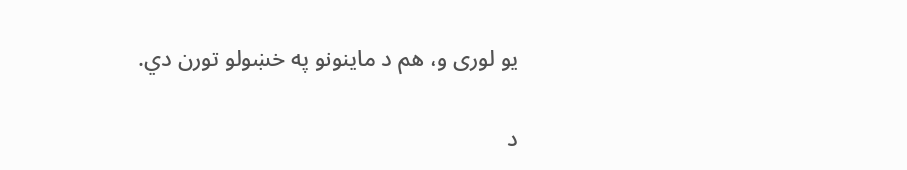یو لوری و، هم د ماینونو په خښولو تورن دي.

د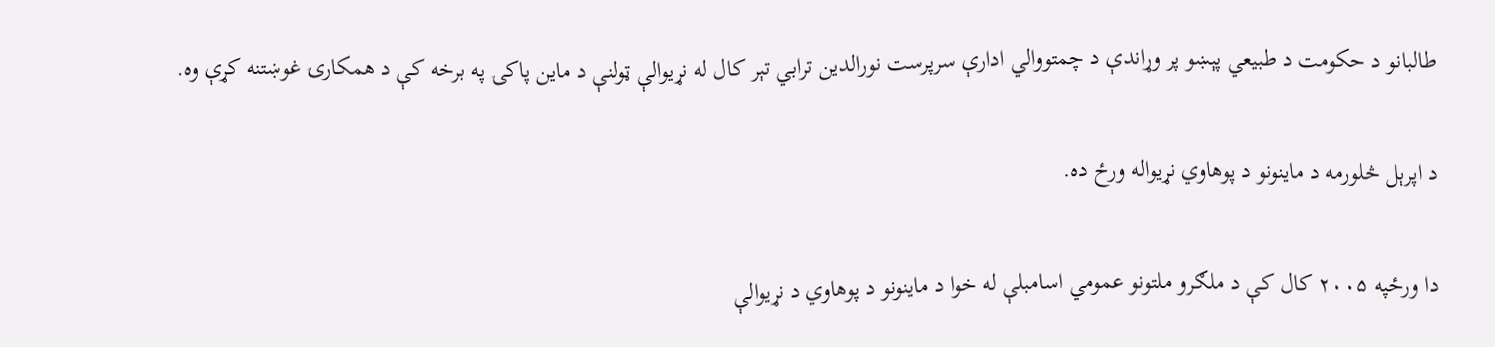طالبانو د حکومت د طبیعي پېښو پر وړاندې د چمتووالي ادارې سرپرست نورالدین ترابي تېر کال له نړیوالې ټولنې د ماین پاکۍ په برخه کې د همکارۍ غوښتنه کړې وه.

د اپرېل څلورمه د ماینونو د پوهاوي نړیواله ورځ ده.

دا ورځپه ۲۰۰۵ کال کې د ملګرو ملتونو عمومي اسامبلې له خوا د ماینونو د پوهاوي د نړیوالې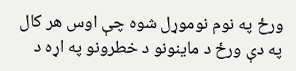ورځ په نوم نوموړل شوه چې اوس هر کال په دې ورځ د ماینونو د خطرونو په اړه د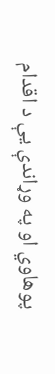پوهاوي او په وړاندې یې د اقدام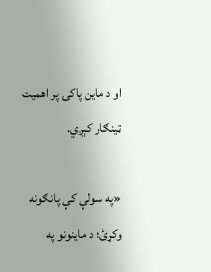او د ماین پاکۍ پر اهمیت ټینګار کېږي.

«په سولې کې پانګونه وکړئ؛ د ماینونو په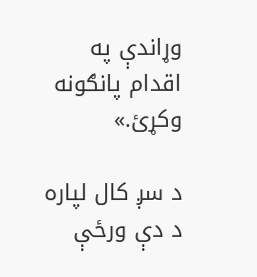وړاندې په اقدام پانګونه وکړئ.»

د سږ کال لپاره د دې ورځې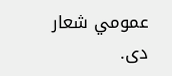عمومي شعار دی.